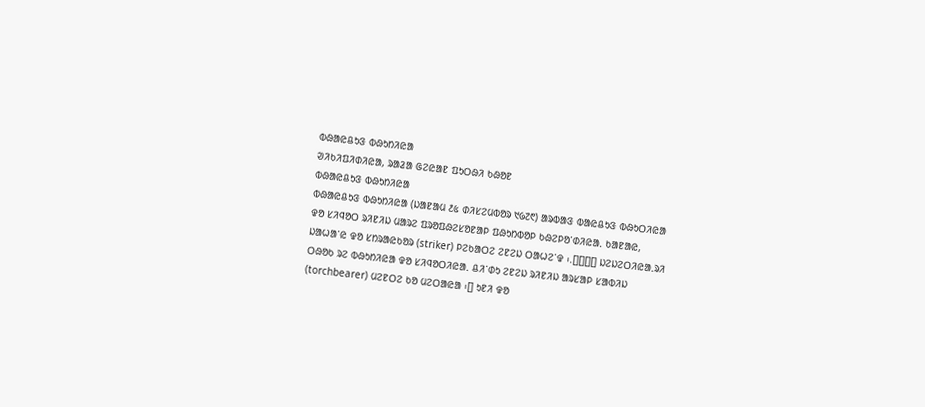ᱵᱷᱟᱭᱪᱩᱝ ᱵᱷᱩᱴᱤᱭᱟ
ᱣᱤᱠᱤᱯᱤᱰᱤᱭᱟ, ᱨᱟᱲᱟ ᱜᱮᱭᱟᱱ ᱯᱩᱛᱷᱤ ᱠᱷᱚᱱ
ᱵᱷᱟᱭᱪᱩᱝ ᱵᱷᱩᱴᱤᱭᱟ
ᱵᱷᱟᱭᱪᱩᱝ ᱵᱷᱩᱴᱤᱭᱟ (ᱡᱟᱱᱟᱢ ᱒᱕ ᱰᱤᱥᱮᱢᱵᱚᱨ ᱑᱙᱗᱖) ᱟᱨᱵᱟᱝ ᱵᱟᱭᱪᱩᱝ ᱵᱷᱩᱛᱤᱭᱟ ᱫᱚ ᱥᱤᱧᱚᱛ ᱨᱤᱱᱤᱡ ᱢᱟᱨᱮ ᱯᱨᱚᱯᱷᱮᱥᱚᱱᱟᱞ ᱯᱷᱩᱴᱵᱚᱞ ᱠᱷᱮᱞᱚᱸᱰᱤᱭᱟᱹ ᱠᱟᱱᱟᱭ, ᱡᱟᱦᱟᱸᱭ ᱫᱚ ᱥᱴᱨᱟᱭᱠᱚᱨ (striker) ᱞᱮᱠᱟᱛᱮ ᱮᱱᱮᱡ ᱛᱟᱦᱮᱸᱫ ᱾.[][][][] ᱡᱮᱡᱮᱛᱤᱭᱟᱹᱨᱤ ᱛᱷᱚᱠ ᱨᱮ ᱵᱷᱩᱴᱤᱭᱟ ᱫᱚ ᱥᱤᱧᱚᱛᱤᱭᱟᱹ ᱪᱤᱸᱰᱩ ᱮᱱᱮᱡ ᱨᱤᱱᱤᱡ ᱟᱨᱥᱟᱞ ᱥᱟᱵᱤᱡ (torchbearer) ᱢᱮᱱᱛᱮ ᱠᱚ ᱢᱮᱛᱟᱭᱟ ᱾[] ᱩᱱᱤ ᱫᱚ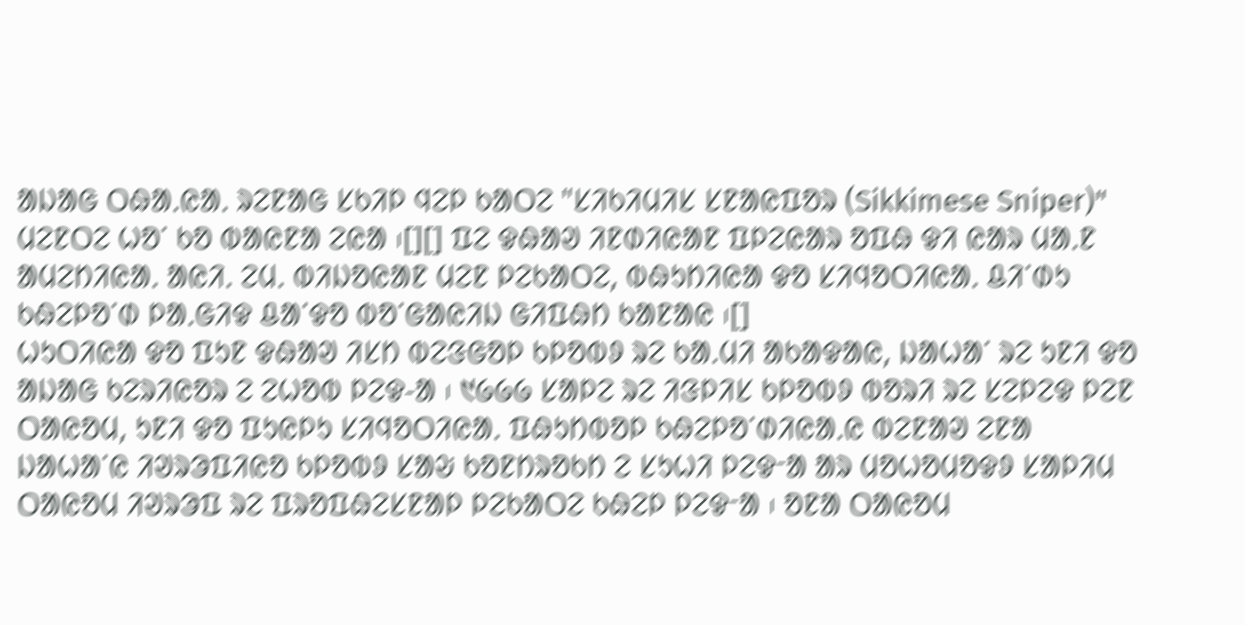ᱟᱡᱟᱜ ᱛᱷᱟᱹᱭᱟᱹ ᱨᱮᱱᱟᱜ ᱥᱠᱤᱞ ᱧᱮᱞ ᱠᱟᱛᱮ "ᱥᱤᱠᱤᱢᱤᱥ ᱥᱱᱟᱭᱯᱚᱨ (Sikkimese Sniper)" ᱢᱮᱱᱛᱮ ᱦᱚᱸ ᱠᱚ ᱵᱟᱭᱱᱟ ᱮᱭᱟ ᱾[][] ᱯᱮ ᱫᱷᱟᱣ ᱤᱱᱰᱤᱭᱟᱱ ᱯᱞᱮᱭᱟᱨ ᱚᱯᱷ ᱫᱤ ᱭᱟᱨ ᱢᱟᱹᱱ ᱟᱢᱮᱴᱤᱭᱟᱹ ᱟᱭᱤᱹ ᱮᱢᱹ ᱵᱤᱡᱚᱭᱟᱱ ᱢᱮᱱ ᱞᱮᱠᱟᱛᱮ, ᱵᱷᱩᱴᱤᱭᱟ ᱫᱚ ᱥᱤᱧᱚᱛᱤᱭᱟᱹ ᱪᱤᱸᱰᱩ ᱠᱷᱮᱞᱚᱸᱰ ᱞᱟᱹᱜᱤᱫ ᱪᱟᱸᱫᱚ ᱵᱚᱸᱜᱟᱭᱤᱡ ᱜᱤᱯᱷᱴ ᱠᱟᱱᱟᱭ ᱾[]
ᱦᱩᱛᱤᱭᱟ ᱫᱚ ᱯᱩᱱ ᱫᱷᱟᱣ ᱤᱥᱴ ᱵᱮᱝᱜᱚᱞ ᱠᱞᱚᱵᱽ ᱨᱮ ᱠᱟ.ᱢᱤ ᱟᱠᱟᱫᱟᱭ, ᱡᱟᱦᱟᱸ ᱨᱮ ᱩᱱᱤ ᱫᱚ ᱟᱡᱟᱜ ᱠᱮᱨᱤᱭᱚᱨ ᱮ ᱮᱦᱚᱵ ᱞᱮᱫ-ᱟ ᱾ ᱑᱙᱙᱙ ᱥᱟᱞᱮ ᱨᱮ ᱤᱝᱞᱤᱥ ᱠᱞᱚᱵᱽ ᱵᱚᱨᱤ ᱨᱮ ᱥᱮᱞᱮᱫ ᱞᱮᱱ ᱛᱟᱭᱚᱢ, ᱩᱱᱤ ᱫᱚ ᱯᱩᱭᱞᱩ ᱥᱤᱧᱚᱛᱤᱭᱟᱹ ᱯᱷᱩᱴᱵᱚᱞ ᱠᱷᱮᱞᱚᱸᱰᱤᱭᱟᱹᱭ ᱵᱮᱱᱟᱣ ᱮᱱᱟ ᱡᱟᱦᱟᱸᱭ ᱤᱣᱨᱳᱯᱤᱭᱚ ᱠᱞᱚᱵᱽ ᱥᱟᱶ ᱠᱚᱱᱴᱨᱚᱠᱴ ᱮ ᱥᱩᱦᱤ ᱞᱮᱫᱼᱟ ᱟᱨ ᱢᱚᱦᱚᱢᱚᱫᱽ ᱥᱟᱞᱤᱢ ᱛᱟᱭᱚᱢ ᱤᱣᱨᱳᱯ ᱨᱮ ᱯᱨᱚᱯᱷᱮᱥᱱᱟᱞ ᱞᱮᱠᱟᱛᱮ ᱠᱷᱮᱞ ᱞᱮᱫᱼᱟ ᱾ ᱚᱱᱟ ᱛᱟᱭᱚᱢ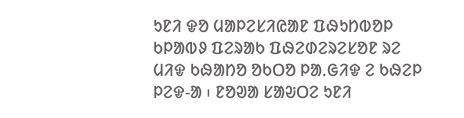ᱩᱱᱤ ᱫᱚ ᱢᱟᱞᱮᱥᱤᱭᱟᱱ ᱯᱷᱩᱴᱵᱚᱞ ᱠᱞᱟᱵᱽ ᱯᱮᱨᱟᱠ ᱯᱷᱮᱰᱮᱨᱮᱥᱚᱱ ᱨᱮ ᱢᱤᱫ ᱠᱷᱟᱴᱚ ᱚᱠᱛᱚ ᱞᱟᱹᱜᱤᱫ ᱮ ᱠᱷᱮᱞ ᱞᱮᱫ-ᱟ ᱾ ᱱᱚᱣᱟ ᱥᱟᱶᱛᱮ ᱩᱱᱤ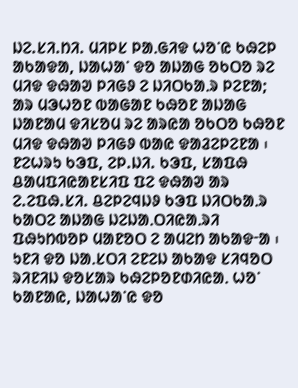ᱡᱮ.ᱥᱤ.ᱴᱤ. ᱢᱤᱞᱥ ᱞᱟᱹᱜᱤᱫ ᱦᱚᱸᱭ ᱠᱷᱮᱞ ᱟᱠᱟᱫᱟ, ᱡᱟᱦᱟᱸ ᱫᱚ ᱟᱡᱟᱜ ᱚᱠᱛᱚ ᱨᱮ ᱢᱤᱫ ᱫᱷᱟᱣ ᱞᱤᱜᱽ ᱮ ᱡᱤᱛᱠᱟᱹᱨ ᱞᱮᱱᱟ; ᱟᱨ ᱢᱳᱦᱚᱱ ᱵᱟᱜᱟᱱ ᱠᱷᱚᱱ ᱟᱡᱟᱜ ᱡᱟᱱᱟᱢ ᱫᱤᱥᱚᱢ ᱨᱮ ᱟᱨᱭᱟ ᱚᱠᱛᱚ ᱠᱷᱚᱱ ᱢᱤᱫ ᱫᱷᱟᱣ ᱞᱤᱜᱽ ᱵᱟᱭ ᱫᱟᱲᱮᱞᱮᱱᱟ ᱾ ᱱᱮᱦᱨᱩ ᱠᱳᱯ, ᱮᱞ.ᱡᱤ. ᱠᱳᱯ, ᱥᱟᱯᱷ ᱪᱟᱢᱯᱤᱭᱟᱱᱥᱤᱯ ᱯᱮ ᱫᱷᱟᱣ ᱟᱨ ᱮ.ᱮᱯᱷ.ᱥᱤ. ᱪᱮᱞᱮᱧᱡᱽ ᱠᱳᱯ ᱡᱤᱛᱠᱟᱹᱨ ᱠᱟᱛᱮ ᱟᱡᱟᱜ ᱡᱮᱡᱟᱹᱛᱤᱭᱟᱹᱨᱤ ᱯᱷᱩᱴᱵᱚᱞ ᱢᱟᱱᱚᱛ ᱮ ᱟᱢᱮᱴ ᱟᱠᱟᱫᱼᱟ ᱾ ᱩᱱᱤ ᱫᱚ ᱡᱟᱹᱥᱛᱤ ᱮᱱᱮᱡ ᱟᱠᱟᱫ ᱥᱤᱧᱚᱛ ᱨᱤᱱᱤᱡ ᱫᱚᱥᱟᱨ ᱠᱷᱮᱞᱚᱱᱰᱤᱭᱟᱹ ᱦᱚᱸ ᱠᱟᱱᱟᱭ, ᱡᱟᱦᱟᱸᱭ ᱫᱚ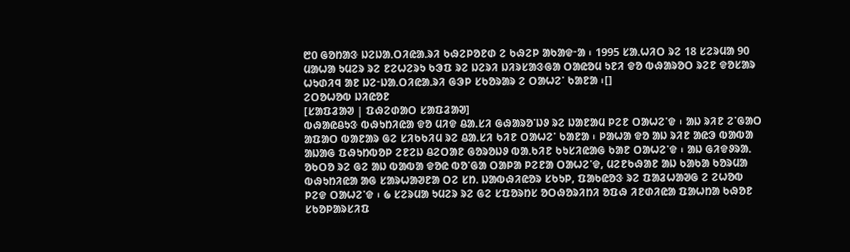᱘᱐ ᱜᱚᱴᱟᱝ ᱡᱮᱡᱟᱹᱛᱤᱭᱟᱹᱨᱤ ᱠᱷᱮᱞᱚᱱᱰ ᱮ ᱠᱷᱮᱞ ᱟᱠᱟᱫᱼᱟ ᱾ 1995 ᱥᱟᱹᱦᱤᱛ ᱨᱮ 18 ᱥᱮᱨᱢᱟ 90 ᱢᱟᱦᱟ ᱩᱢᱮᱨ ᱨᱮ ᱱᱮᱦᱮᱨᱩ ᱠᱳᱯ ᱨᱮ ᱡᱮᱨᱤ ᱡᱤᱨᱥᱟᱝᱜᱟ ᱛᱟᱭᱚᱢ ᱩᱱᱤ ᱫᱚ ᱵᱷᱟᱨᱚᱛ ᱨᱮᱱ ᱫᱚᱥᱟᱨ ᱦᱩᱰᱤᱧ ᱟᱱ ᱡᱮᱼᱡᱟᱹᱛᱤᱭᱟᱹᱨᱤ ᱜᱳᱞ ᱥᱠᱚᱨᱟᱨ ᱮ ᱛᱟᱦᱮᱸ ᱠᱟᱱᱟ ᱾[]
ᱮᱛᱚᱦᱚᱵ ᱡᱤᱭᱚᱱ
[ᱥᱟᱯᱲᱟᱣ | ᱯᱷᱮᱰᱟᱛ ᱥᱟᱯᱲᱟᱣ]
ᱵᱷᱟᱭᱪᱩᱝ ᱵᱷᱩᱴᱤᱭᱟ ᱫᱚ ᱢᱤᱫ ᱪᱟᱹᱥᱤ ᱜᱷᱟᱨᱚᱸᱡᱽ ᱨᱮ ᱡᱟᱱᱟᱢ ᱞᱮᱱ ᱛᱟᱦᱮᱸᱫ ᱾ ᱟᱡ ᱨᱤᱱ ᱮᱸᱜᱟᱛ ᱟᱯᱟᱛ ᱵᱟᱱᱟᱨ ᱜᱮ ᱥᱤᱠᱠᱤᱢ ᱨᱮ ᱪᱟᱹᱥᱤ ᱠᱤᱱ ᱛᱟᱦᱮᱸ ᱠᱟᱱᱟ ᱾ ᱞᱟᱦᱟ ᱫᱚ ᱟᱡ ᱨᱤᱱ ᱟᱭᱳ ᱵᱟᱵᱟ ᱟᱡᱟᱜ ᱯᱷᱩᱴᱵᱚᱞ ᱮᱱᱮᱡ ᱪᱮᱛᱟᱱ ᱜᱚᱨᱚᱡᱽ ᱵᱟᱹᱠᱤᱱ ᱠᱩᱥᱤᱭᱟᱜ ᱠᱟᱱ ᱛᱟᱦᱮᱸᱫ ᱾ ᱟᱡ ᱜᱤᱫᱽᱨᱟᱹ ᱚᱠᱛᱚ ᱨᱮ ᱜᱮ ᱟᱡ ᱵᱟᱵᱟ ᱫᱚᱭ ᱵᱚᱸᱜᱟ ᱛᱟᱞᱟ ᱞᱮᱱᱟ ᱛᱟᱦᱮᱸᱫ, ᱢᱮᱱᱠᱷᱟᱱ ᱟᱡ ᱠᱟᱠᱟ ᱠᱚᱨᱢᱟ ᱵᱷᱩᱴᱤᱭᱟ ᱟᱜ ᱥᱟᱨᱦᱟᱣᱱᱟ ᱛᱮ ᱥᱴᱹ ᱡᱟᱵᱷᱤᱭᱚᱨ ᱥᱠᱩᱞ, ᱯᱟᱠᱭᱚᱝ ᱨᱮ ᱯᱟᱲᱦᱟᱣᱜ ᱮ ᱮᱦᱚᱵ ᱞᱮᱫ ᱛᱟᱦᱮᱸᱫ ᱾ ᱙ ᱥᱮᱨᱢᱟ ᱩᱢᱮᱨ ᱨᱮ ᱜᱮ ᱥᱯᱚᱨᱴᱥ ᱚᱛᱷᱚᱨᱤᱴᱤ ᱚᱯᱷ ᱤᱱᱰᱤᱭᱟ ᱯᱟᱦᱴᱟ ᱠᱷᱚᱱ ᱥᱠᱚᱞᱟᱨᱥᱤᱯ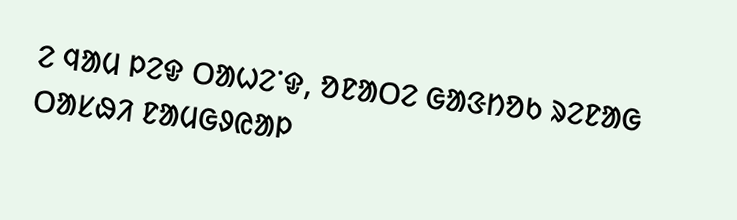ᱮ ᱧᱟᱢ ᱞᱮᱫ ᱛᱟᱦᱮᱸᱫ, ᱚᱱᱟᱛᱮ ᱜᱟᱝᱴᱚᱠ ᱨᱮᱱᱟᱜ ᱛᱟᱥᱷᱤ ᱱᱟᱢᱜᱽᱭᱟᱞ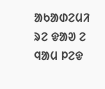ᱟᱠᱟᱰᱮᱢᱤ ᱨᱮ ᱫᱟᱣ ᱮ ᱧᱟᱢ ᱞᱮᱫ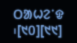ᱛᱟᱦᱮᱸᱫ ᱾[᱑᱐][᱑᱑]